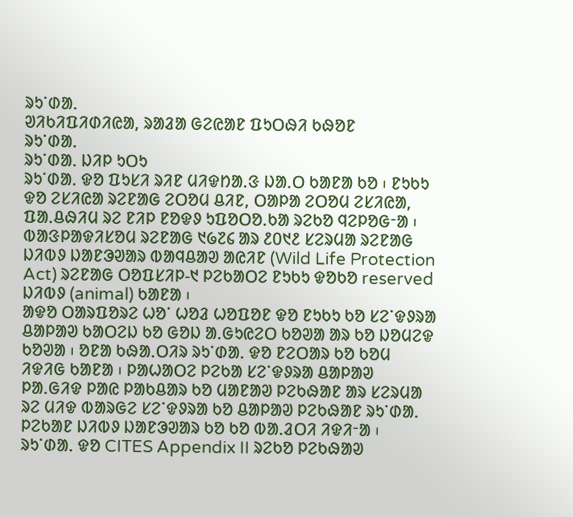ᱨᱩᱸᱰᱟᱹ
ᱣᱤᱠᱤᱯᱤᱰᱤᱭᱟ, ᱨᱟᱲᱟ ᱜᱮᱭᱟᱱ ᱯᱩᱛᱷᱤ ᱠᱷᱚᱱ
ᱨᱩᱸᱰᱟᱹ
ᱨᱩᱸᱰᱟᱹ ᱡᱤᱞ ᱩᱛᱩ
ᱨᱩᱸᱰᱟᱹ ᱫᱚ ᱯᱩᱥᱤ ᱨᱤᱱ ᱢᱤᱫᱴᱟᱹᱝ ᱡᱟᱹᱛ ᱠᱟᱱᱟ ᱠᱚ ᱾ ᱱᱩᱠᱩ ᱫᱚ ᱮᱥᱤᱭᱟ ᱨᱮᱱᱟᱜ ᱮᱛᱚᱢ ᱪᱤᱱ, ᱛᱟᱞᱟ ᱮᱛᱚᱢ ᱮᱥᱤᱭᱟ, ᱯᱟᱹᱪᱷᱤᱢ ᱨᱮ ᱱᱤᱞ ᱱᱚᱫᱽ ᱩᱯᱚᱛᱚᱹᱠᱟ ᱨᱮᱠᱚ ᱧᱮᱞᱚᱜᱼᱟ ᱾ ᱵᱟᱝᱞᱟᱫᱤᱥᱚᱢ ᱨᱮᱱᱟᱜ ᱑᱙᱗᱔ ᱟᱨ ᱒᱐᱑᱒ ᱥᱮᱨᱢᱟ ᱨᱮᱱᱟᱜ ᱡᱤᱵᱽ ᱡᱟᱱᱳᱣᱟᱨ ᱵᱟᱧᱪᱟᱣ ᱟᱭᱤᱱ (Wild Life Protection Act) ᱨᱮᱱᱟᱜ ᱛᱚᱯᱥᱤᱞ-᱑ ᱞᱮᱠᱟᱛᱮ ᱱᱩᱠᱩ ᱫᱚᱠᱚ reserved ᱡᱤᱵᱽ (animal) ᱠᱟᱱᱟ ᱾
ᱟᱫᱚ ᱛᱟᱨᱯᱚᱨᱮ ᱦᱚᱸ ᱦᱚᱲ ᱦᱚᱯᱚᱱ ᱫᱚ ᱱᱩᱠᱩ ᱠᱚ ᱥᱮᱸᱫᱽᱨᱟ ᱪᱟᱞᱟᱣ ᱠᱟᱛᱮᱡ ᱠᱚ ᱜᱚᱡ ᱟᱹᱜᱩᱭᱮᱛ ᱠᱚᱣᱟ ᱟᱨ ᱠᱚ ᱡᱚᱢᱮᱫ ᱠᱚᱣᱟ ᱾ ᱚᱱᱟ ᱠᱷᱟᱹᱛᱤᱨ ᱨᱩᱸᱰᱟᱹ ᱫᱚ ᱱᱮᱛᱟᱨ ᱠᱚ ᱠᱚᱢ ᱤᱫᱤᱜ ᱠᱟᱱᱟ ᱾ ᱞᱟᱦᱟᱛᱮ ᱞᱮᱠᱟ ᱥᱮᱸᱫᱽᱨᱟ ᱪᱟᱞᱟᱣ ᱞᱟᱹᱜᱤᱫ ᱞᱟᱭ ᱞᱟᱠᱪᱟᱨ ᱠᱚ ᱢᱟᱱᱟᱣ ᱞᱮᱠᱷᱟᱱ ᱟᱨ ᱥᱮᱨᱢᱟ ᱨᱮ ᱢᱤᱫ ᱵᱟᱨᱜᱮ ᱥᱮᱸᱫᱽᱨᱟ ᱠᱚ ᱪᱟᱞᱟᱣ ᱞᱮᱠᱷᱟᱱ ᱨᱩᱸᱰᱟᱹ ᱞᱮᱠᱟᱱ ᱡᱤᱵᱽ ᱡᱟᱱᱳᱣᱟᱨ ᱠᱚ ᱠᱚ ᱵᱟᱹᱲᱛᱤ ᱤᱫᱤᱼᱟ ᱾
ᱨᱩᱸᱰᱟᱹ ᱫᱚ CITES Appendix II ᱨᱮᱠᱚ ᱞᱮᱠᱷᱟᱣ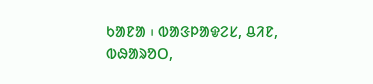ᱠᱟᱱᱟ ᱾ ᱵᱟᱝᱞᱟᱫᱮᱥ, ᱪᱤᱱ, ᱵᱷᱟᱨᱚᱛ,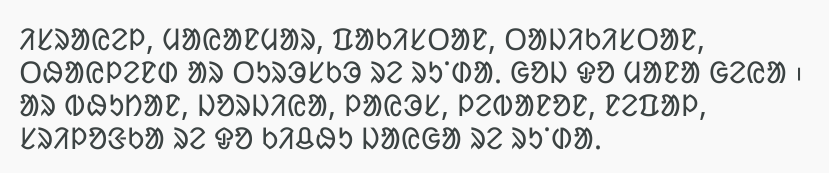ᱤᱥᱨᱟᱭᱮᱞ, ᱢᱟᱭᱟᱱᱢᱟᱨ, ᱯᱟᱠᱤᱥᱛᱟᱱ, ᱛᱟᱡᱤᱠᱤᱥᱛᱟᱱ, ᱛᱷᱟᱭᱞᱮᱱᱰ ᱟᱨ ᱛᱩᱨᱳᱥᱠᱳ ᱨᱮ ᱨᱩᱸᱰᱟᱹ ᱜᱚᱡ ᱫᱚ ᱢᱟᱱᱟ ᱜᱮᱭᱟ ᱾ ᱟᱨ ᱵᱷᱩᱴᱟᱱ, ᱡᱚᱨᱡᱤᱭᱟ, ᱞᱟᱭᱳᱥ, ᱞᱮᱵᱟᱱᱚᱱ, ᱱᱮᱯᱟᱞ, ᱥᱨᱤᱞᱚᱝᱠᱟ ᱨᱮ ᱫᱚ ᱠᱤᱪᱷᱩ ᱡᱟᱭᱜᱟ ᱨᱮ ᱨᱩᱸᱰᱟᱹ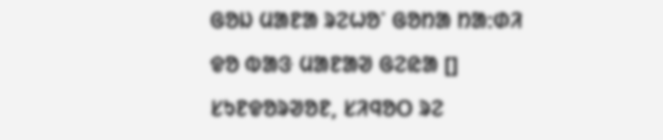ᱜᱚᱡ ᱢᱟᱱᱟ ᱨᱮᱦᱚᱸ ᱜᱚᱴᱟ ᱴᱟᱺᱰᱤ ᱫᱚ ᱵᱟᱝ ᱢᱟᱱᱟᱣ ᱜᱮᱭᱟ []
ᱥᱩᱱᱫᱚᱨᱣᱚᱱ, ᱥᱤᱧᱚᱛ ᱨᱮ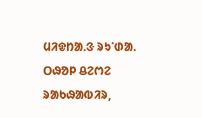ᱢᱤᱫᱴᱟᱹᱝ ᱨᱩᱸᱰᱟᱹ
ᱛᱷᱚᱞ ᱪᱮᱬᱮ ᱨᱟᱠᱷᱟᱵᱤᱨ,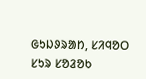ᱜᱩᱡᱽᱨᱟᱴ, ᱥᱤᱧᱚᱛ ᱥᱩᱨ ᱥᱚᱲᱚᱠ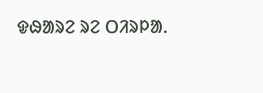ᱫᱷᱟᱨᱮ ᱨᱮ ᱛᱤᱨᱞᱟᱹ